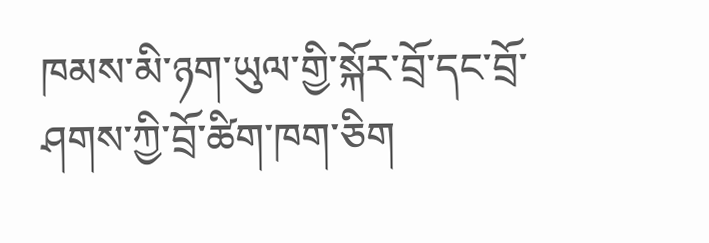ཁམས་མི་ཉག་ཡུལ་གྱི་སྐོར་བྲོ་དང་བྲོ་ཤགས་ཀྱི་བྲོ་ཚིག་ཁག་ཅིག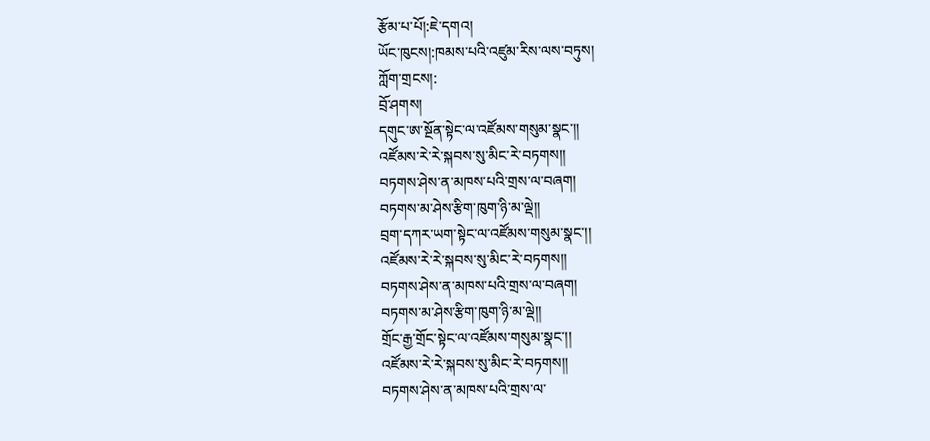རྩོམ་པ་པོ།:ཇེ་དགའ།
ཡོང་ཁུངས།:ཁམས་པའི་འཛུམ་རིས་ལས་བཏུས།
ཀློག་གྲངས།:
བྲོ་ཤགས།
དགུང་ཨ་སྔོན་སྟེང་ལ་འཛོམས་གསུམ་སྣང་།།
འཛོམས་རེ་རེ་སྐབས་སུ་མིང་རེ་བཏགས།།
བཏགས་ཤེས་ན་མཁས་པའི་གྲས་ལ་བཞག།
བཏགས་མ་ཤེས་རྩིག་ཁུག་ཉི་མ་ལྡེ།།
བྲག་དཀར་ཡག་སྟེང་ལ་འཛོམས་གསུམ་སྣང་།།
འཛོམས་རེ་རེ་སྐབས་སུ་མིང་རེ་བཏགས།།
བཏགས་ཤེས་ན་མཁས་པའི་གྲས་ལ་བཞག།
བཏགས་མ་ཤེས་རྩིག་ཁུག་ཉི་མ་ལྡེ།།
གྲོང་རྒྱ་གྲོང་སྟེང་ལ་འཛོམས་གསུམ་སྣང་།།
འཛོམས་རེ་རེ་སྐབས་སུ་མིང་རེ་བཏགས།།
བཏགས་ཤེས་ན་མཁས་པའི་གྲས་ལ་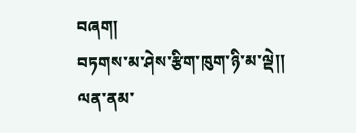བཞག།
བཏགས་མ་ཤེས་རྩིག་ཁུག་ཉི་མ་ལྡེ།།
ལན་ནམ་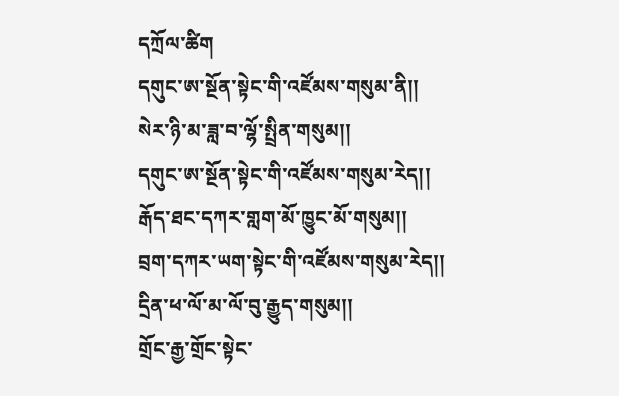དཀྲོལ་ཚིག
དགུང་ཨ་སྔོན་སྟེང་གི་འཛོམས་གསུམ་ནི།།
སེར་ཉི་མ་ཟླ་བ་ལྷོ་སྤྲིན་གསུམ།།
དགུང་ཨ་སྔོན་སྟེང་གི་འཛོམས་གསུམ་རེད།།
རྒོད་ཐང་དཀར་གླག་མོ་ཁྱུང་མོ་གསུམ།།
བྲག་དཀར་ཡག་སྟེང་གི་འཛོམས་གསུམ་རེད།།
དྲིན་ཕ་ལོ་མ་ལོ་བུ་རྒྱུད་གསུམ།།
གྲོང་རྒྱ་གྲོང་སྟེང་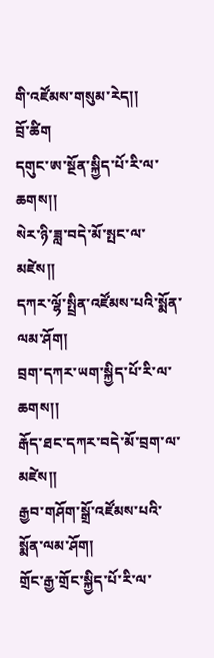གི་འཛོམས་གསུམ་རེད།།
བྲོ་ཚིག
དགུང་ཨ་སྔོན་སྐྱིད་པོ་རི་ལ་ཆགས།།
སེར་ཉི་ཟླ་བདེ་མོ་སྤང་ལ་མཛེས།།
དཀར་ལྷོ་སྤྲིན་འཛོམས་པའི་སྨོན་ལམ་ཤོག།
བྲག་དཀར་ཡག་སྐྱིད་པོ་རི་ལ་ཆགས།།
རྒོད་ཐང་དཀར་བདེ་མོ་བྲག་ལ་མཛེས།།
རྒྱབ་གཤོག་སྒྲོ་འཛོམས་པའི་སྨོན་ལམ་ཤོག།
གྲོང་རྒྱ་གྲོང་སྐྱིད་པོ་རི་ལ་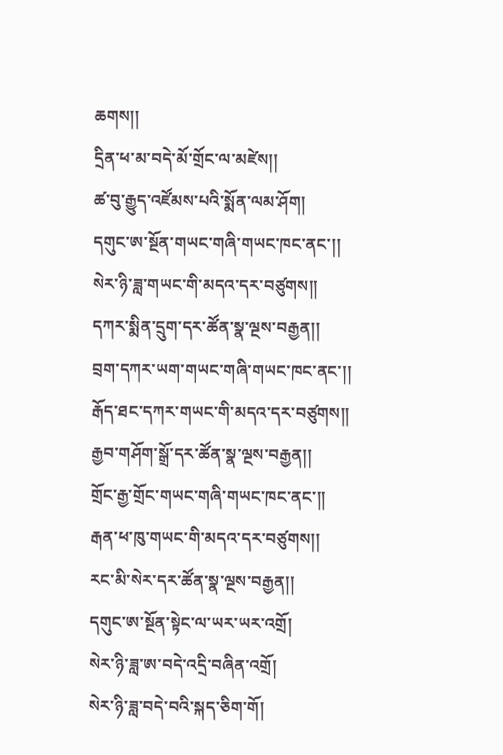ཆགས།།
དྲིན་ཕ་མ་བདེ་མོ་གྲོང་ལ་མཛེས།།
ཚ་བུ་རྒྱུད་འཛོམས་པའི་སྨོན་ལམ་ཤོག།
དགུང་ཨ་སྔོན་གཡང་གཞི་གཡང་ཁང་ནང་།།
སེར་ཉི་ཟླ་གཡང་གི་མདའ་དར་བཙུགས།།
དཀར་སྨིན་དྲུག་དར་ཚོན་སྣ་ལྔས་བརྒྱན།།
བྲག་དཀར་ཡག་གཡང་གཞི་གཡང་ཁང་ནང་།།
རྒོད་ཐང་དཀར་གཡང་གི་མདའ་དར་བཙུགས།།
རྒྱབ་གཤོག་སྒྲོ་དར་ཚོན་སྣ་ལྔས་བརྒྱན།།
གྲོང་རྒྱ་གྲོང་གཡང་གཞི་གཡང་ཁང་ནང་།།
རྒན་ཕ་ཁུ་གཡང་གི་མདའ་དར་བཙུགས།།
རང་མི་སེར་དར་ཚོན་སྣ་ལྔས་བརྒྱན།།
དགུང་ཨ་སྔོན་སྟེང་ལ་ཡར་ཡར་འགྲོ།
སེར་ཉི་ཟླ་ཨ་བདེ་འདྲི་བཞིན་འགྲོ།
སེར་ཉི་ཟླ་བདེ་བའི་སྐད་ཅིག་གོ།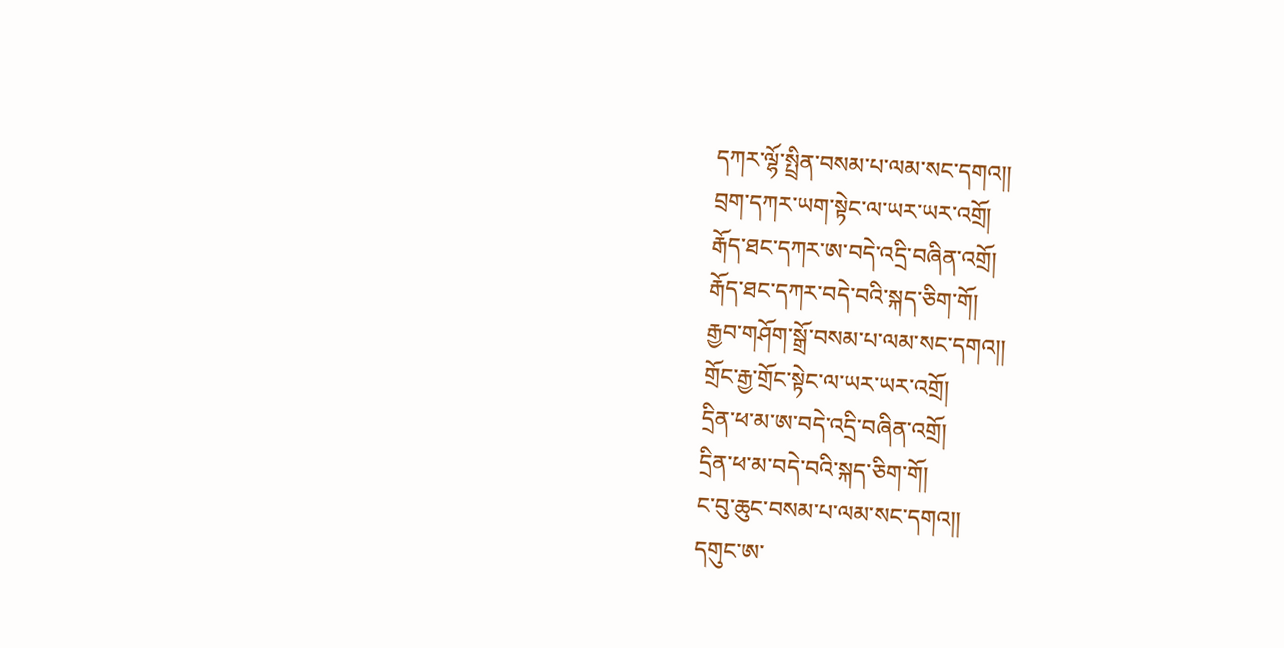དཀར་ལྷོ་སྤྲིན་བསམ་པ་ལམ་སང་དགའ།།
བྲག་དཀར་ཡག་སྟེང་ལ་ཡར་ཡར་འགྲོ།
རྒོད་ཐང་དཀར་ཨ་བདེ་འདྲི་བཞིན་འགྲོ།
རྒོད་ཐང་དཀར་བདེ་བའི་སྐད་ཅིག་གོ།
རྒྱབ་གཤོག་སྒྲོ་བསམ་པ་ལམ་སང་དགའ།།
གྲོང་རྒྱ་གྲོང་སྟེང་ལ་ཡར་ཡར་འགྲོ།
དྲིན་ཕ་མ་ཨ་བདེ་འདྲི་བཞིན་འགྲོ།
དྲིན་ཕ་མ་བདེ་བའི་སྐད་ཅིག་གོ།
ང་བུ་ཆུང་བསམ་པ་ལམ་སང་དགའ།།
དགུང་ཨ་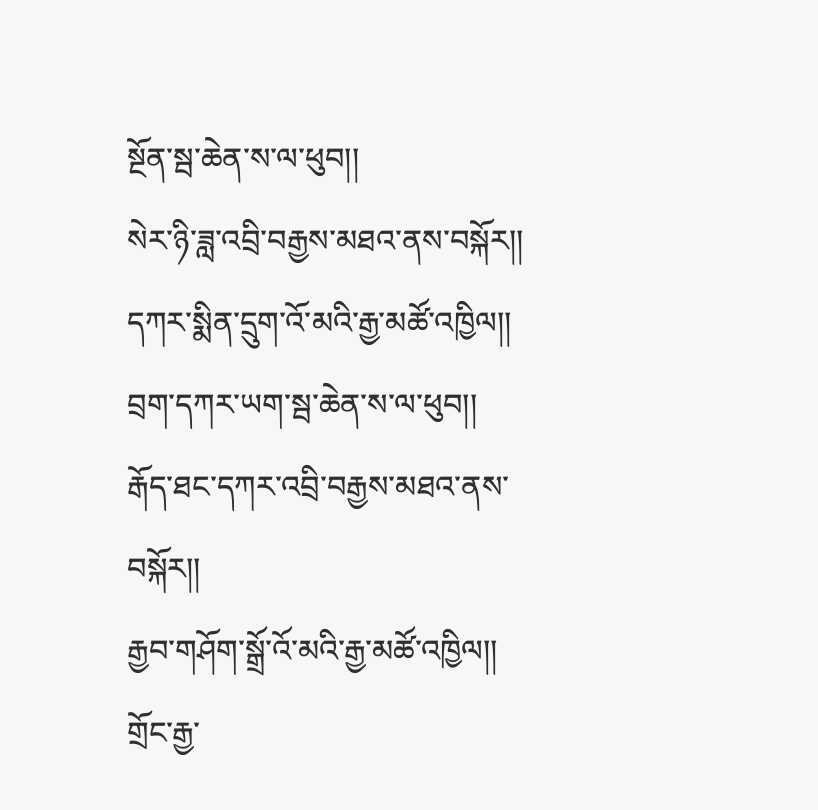སྔོན་སྦ་ཆེན་ས་ལ་ཕུབ།།
སེར་ཉི་ཟླ་འབྲི་བརྒྱས་མཐའ་ནས་བསྐོར།།
དཀར་སྨིན་དྲུག་འོ་མའི་རྒྱ་མཚོ་འཁྱིལ།།
བྲག་དཀར་ཡག་སྦ་ཆེན་ས་ལ་ཕུབ།།
རྒོད་ཐང་དཀར་འབྲི་བརྒྱས་མཐའ་ནས་བསྐོར།།
རྒྱབ་གཤོག་སྒྲོ་འོ་མའི་རྒྱ་མཚོ་འཁྱིལ།།
གྲོང་རྒྱ་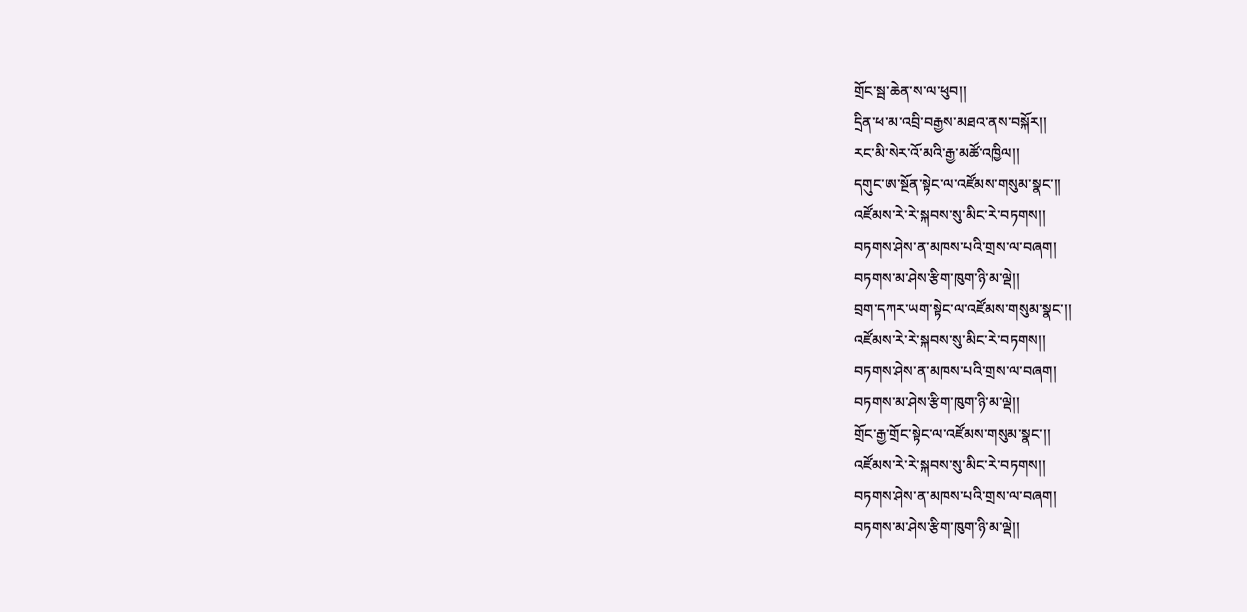གྲོང་སྦ་ཆེན་ས་ལ་ཕུབ།།
དྲིན་ཕ་མ་འབྲི་བརྒྱས་མཐའ་ནས་བསྐོར།།
རང་མི་སེར་འོ་མའི་རྒྱ་མཚོ་འཁྱིལ།།
དགུང་ཨ་སྔོན་སྟེང་ལ་འཛོམས་གསུམ་སྣང་།།
འཛོམས་རེ་རེ་སྐབས་སུ་མིང་རེ་བཏགས།།
བཏགས་ཤེས་ན་མཁས་པའི་གྲས་ལ་བཞག།
བཏགས་མ་ཤེས་རྩིག་ཁུག་ཉི་མ་ལྡེ།།
བྲག་དཀར་ཡག་སྟེང་ལ་འཛོམས་གསུམ་སྣང་།།
འཛོམས་རེ་རེ་སྐབས་སུ་མིང་རེ་བཏགས།།
བཏགས་ཤེས་ན་མཁས་པའི་གྲས་ལ་བཞག།
བཏགས་མ་ཤེས་རྩིག་ཁུག་ཉི་མ་ལྡེ།།
གྲོང་རྒྱ་གྲོང་སྟེང་ལ་འཛོམས་གསུམ་སྣང་།།
འཛོམས་རེ་རེ་སྐབས་སུ་མིང་རེ་བཏགས།།
བཏགས་ཤེས་ན་མཁས་པའི་གྲས་ལ་བཞག།
བཏགས་མ་ཤེས་རྩིག་ཁུག་ཉི་མ་ལྡེ།།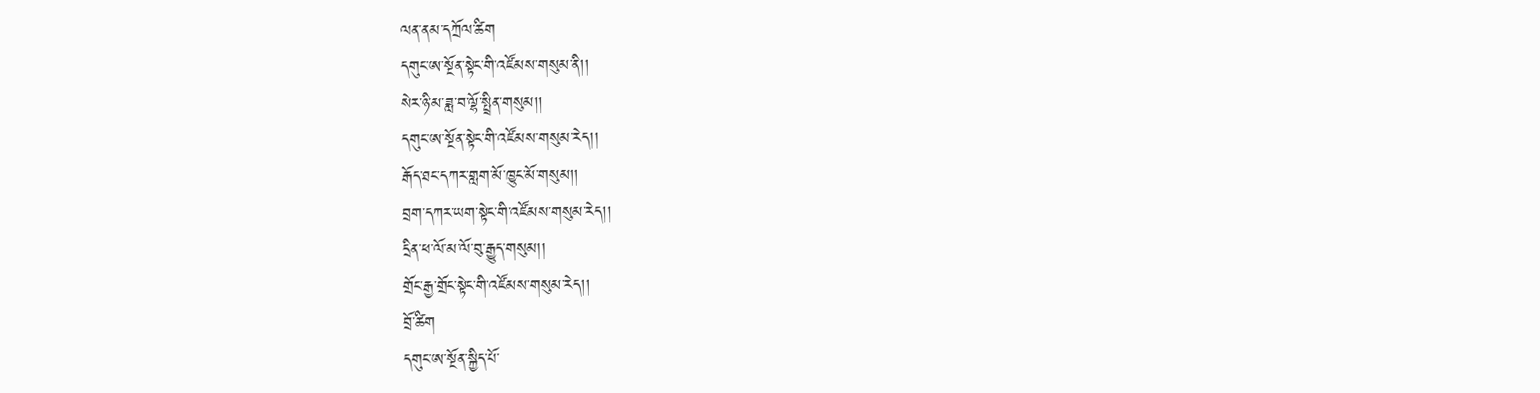ལན་ནམ་དཀྲོལ་ཚིག
དགུང་ཨ་སྔོན་སྟེང་གི་འཛོམས་གསུམ་ནི།།
སེར་ཉི་མ་ཟླ་བ་ལྷོ་སྤྲིན་གསུམ།།
དགུང་ཨ་སྔོན་སྟེང་གི་འཛོམས་གསུམ་རེད།།
རྒོད་ཐང་དཀར་གླག་མོ་ཁྱུང་མོ་གསུམ།།
བྲག་དཀར་ཡག་སྟེང་གི་འཛོམས་གསུམ་རེད།།
དྲིན་ཕ་ལོ་མ་ལོ་བུ་རྒྱུད་གསུམ།།
གྲོང་རྒྱ་གྲོང་སྟེང་གི་འཛོམས་གསུམ་རེད།།
བྲོ་ཚིག
དགུང་ཨ་སྔོན་སྐྱིད་པོ་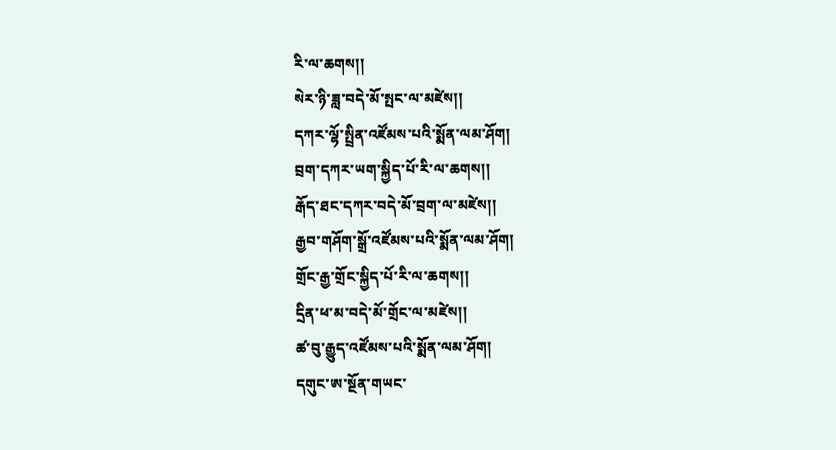རི་ལ་ཆགས།།
སེར་ཉི་ཟླ་བདེ་མོ་སྤང་ལ་མཛེས།།
དཀར་ལྷོ་སྤྲིན་འཛོམས་པའི་སྨོན་ལམ་ཤོག།
བྲག་དཀར་ཡག་སྐྱིད་པོ་རི་ལ་ཆགས།།
རྒོད་ཐང་དཀར་བདེ་མོ་བྲག་ལ་མཛེས།།
རྒྱབ་གཤོག་སྒྲོ་འཛོམས་པའི་སྨོན་ལམ་ཤོག།
གྲོང་རྒྱ་གྲོང་སྐྱིད་པོ་རི་ལ་ཆགས།།
དྲིན་ཕ་མ་བདེ་མོ་གྲོང་ལ་མཛེས།།
ཚ་བུ་རྒྱུད་འཛོམས་པའི་སྨོན་ལམ་ཤོག།
དགུང་ཨ་སྔོན་གཡང་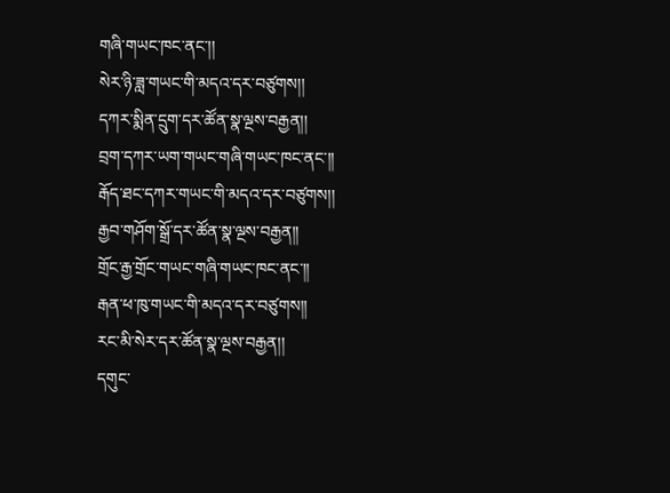གཞི་གཡང་ཁང་ནང་།།
སེར་ཉི་ཟླ་གཡང་གི་མདའ་དར་བཙུགས།།
དཀར་སྨིན་དྲུག་དར་ཚོན་སྣ་ལྔས་བརྒྱན།།
བྲག་དཀར་ཡག་གཡང་གཞི་གཡང་ཁང་ནང་།།
རྒོད་ཐང་དཀར་གཡང་གི་མདའ་དར་བཙུགས།།
རྒྱབ་གཤོག་སྒྲོ་དར་ཚོན་སྣ་ལྔས་བརྒྱན།།
གྲོང་རྒྱ་གྲོང་གཡང་གཞི་གཡང་ཁང་ནང་།།
རྒན་ཕ་ཁུ་གཡང་གི་མདའ་དར་བཙུགས།།
རང་མི་སེར་དར་ཚོན་སྣ་ལྔས་བརྒྱན།།
དགུང་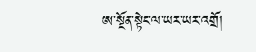ཨ་སྔོན་སྟེང་ལ་ཡར་ཡར་འགྲོ།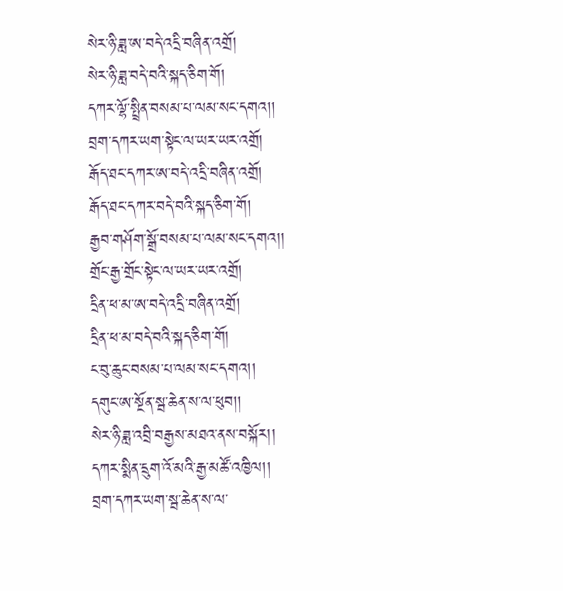སེར་ཉི་ཟླ་ཨ་བདེ་འདྲི་བཞིན་འགྲོ།
སེར་ཉི་ཟླ་བདེ་བའི་སྐད་ཅིག་གོ།
དཀར་ལྷོ་སྤྲིན་བསམ་པ་ལམ་སང་དགའ།།
བྲག་དཀར་ཡག་སྟེང་ལ་ཡར་ཡར་འགྲོ།
རྒོད་ཐང་དཀར་ཨ་བདེ་འདྲི་བཞིན་འགྲོ།
རྒོད་ཐང་དཀར་བདེ་བའི་སྐད་ཅིག་གོ།
རྒྱབ་གཤོག་སྒྲོ་བསམ་པ་ལམ་སང་དགའ།།
གྲོང་རྒྱ་གྲོང་སྟེང་ལ་ཡར་ཡར་འགྲོ།
དྲིན་ཕ་མ་ཨ་བདེ་འདྲི་བཞིན་འགྲོ།
དྲིན་ཕ་མ་བདེ་བའི་སྐད་ཅིག་གོ།
ང་བུ་ཆུང་བསམ་པ་ལམ་སང་དགའ།།
དགུང་ཨ་སྔོན་སྦ་ཆེན་ས་ལ་ཕུབ།།
སེར་ཉི་ཟླ་འབྲི་བརྒྱས་མཐའ་ནས་བསྐོར།།
དཀར་སྨིན་དྲུག་འོ་མའི་རྒྱ་མཚོ་འཁྱིལ།།
བྲག་དཀར་ཡག་སྦ་ཆེན་ས་ལ་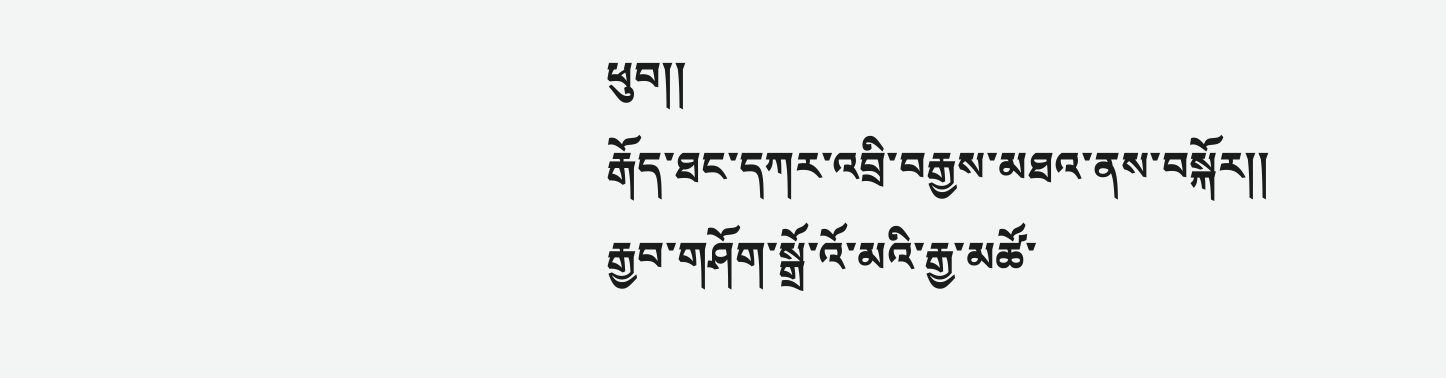ཕུབ།།
རྒོད་ཐང་དཀར་འབྲི་བརྒྱས་མཐའ་ནས་བསྐོར།།
རྒྱབ་གཤོག་སྒྲོ་འོ་མའི་རྒྱ་མཚོ་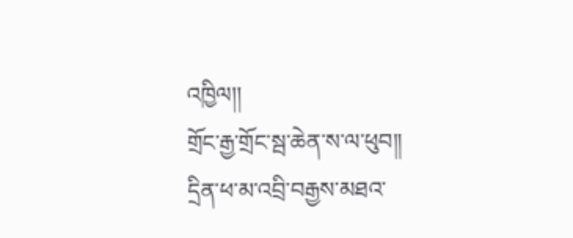འཁྱིལ།།
གྲོང་རྒྱ་གྲོང་སྦ་ཆེན་ས་ལ་ཕུབ།།
དྲིན་ཕ་མ་འབྲི་བརྒྱས་མཐའ་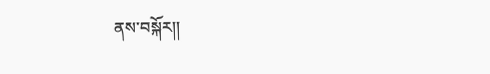ནས་བསྐོར།།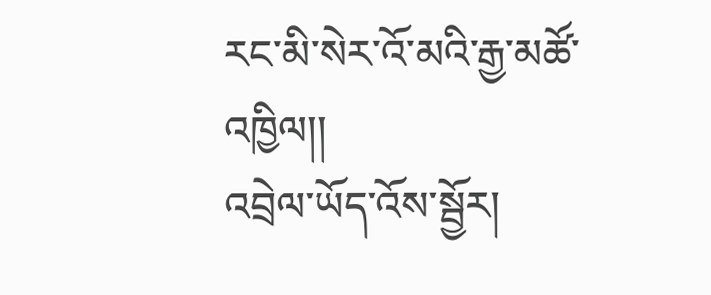རང་མི་སེར་འོ་མའི་རྒྱ་མཚོ་འཁྱིལ།།
འབྲེལ་ཡོད་འོས་སྦྱོར།